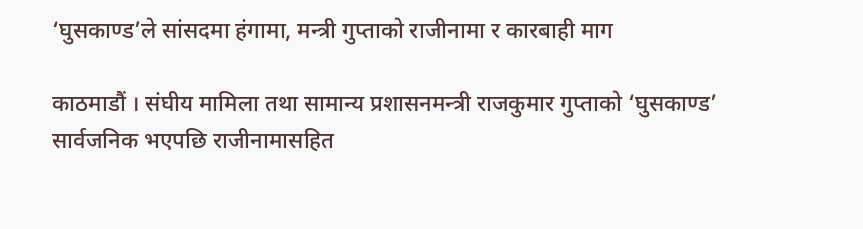‘घुसकाण्ड’ले सांसदमा हंगामा, मन्त्री गुप्ताको राजीनामा र कारबाही माग

काठमाडौं । संघीय मामिला तथा सामान्य प्रशासनमन्त्री राजकुमार गुप्ताको ‘घुसकाण्ड’ सार्वजनिक भएपछि राजीनामासहित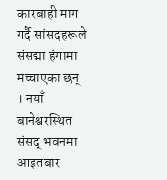कारबाही माग गर्दै सांसदहरूले संसद्मा हंगामा मच्चाएका छन् । नयाँ बानेश्वरस्थित संसद् भवनमा आइतबार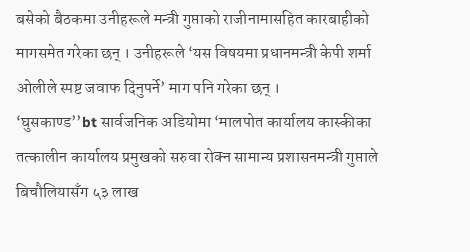बसेको बैठकमा उनीहरूले मन्त्री गुप्ताको राजीनामासहित कारबाहीको मागसमेत गरेका छन् । उनीहरूले ‘यस विषयमा प्रधानमन्त्री केपी शर्मा ओलीले स्पष्ट जवाफ दिनुपर्ने’ माग पनि गरेका छन् ।
‘घुसकाण्ड’’bt सार्वजनिक अडियोमा ‘मालपोत कार्यालय कास्कीका तत्कालीन कार्यालय प्रमुखको सरुवा रोक्न सामान्य प्रशासनमन्त्री गुप्ताले बिचौलियासँग ५३ लाख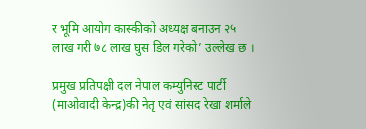र भूमि आयोग कास्कीको अध्यक्ष बनाउन २५ लाख गरी ७८ लाख घुस डिल गरेको’ उल्लेख छ ।

प्रमुख प्रतिपक्षी दल नेपाल कम्युनिस्ट पार्टी (माओवादी केन्द्र)की नेतृ एवं सांसद रेखा शर्माले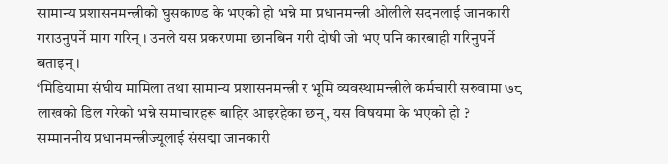सामान्य प्रशासनमन्त्रीको घुसकाण्ड के भएको हो भन्ने मा प्रधानमन्त्री ओलीले सदनलाई जानकारी गराउनुपर्ने माग गरिन् । उनले यस प्रकरणमा छानबिन गरी दोषी जो भए पनि कारबाही गरिनुपर्ने बताइन् ।
‘मिडियामा संघीय मामिला तथा सामान्य प्रशासनमन्त्री र भूमि व्यवस्थामन्त्रीले कर्मचारी सरुवामा ७८ लाखको डिल गरेको भन्ने समाचारहरू बाहिर आइरहेका छन्, यस विषयमा के भएको हो ? सम्माननीय प्रधानमन्त्रीज्यूलाई संसद्मा जानकारी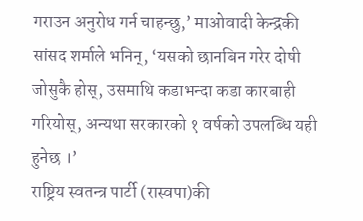गराउन अनुरोध गर्न चाहन्छु,’ माओवादी केन्द्रकी सांसद शर्माले भनिन्, ‘यसको छानबिन गरेर दोषी जोसुकै होस्, उसमाथि कडाभन्दा कडा कारबाही गरियोस्, अन्यथा सरकारको १ वर्षको उपलब्धि यही हुनेछ ।’
राष्ट्रिय स्वतन्त्र पार्टी (रास्वपा)की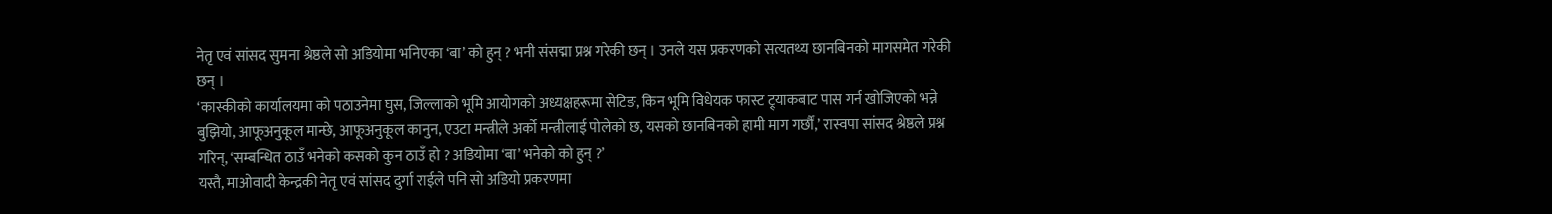नेतृ एवं सांसद सुमना श्रेष्ठले सो अडियोमा भनिएका ‘बा’ को हुन् ? भनी संसद्मा प्रश्न गरेकी छन् । उनले यस प्रकरणको सत्यतथ्य छानबिनको मागसमेत गरेकी छन् ।
‘कास्कीको कार्यालयमा को पठाउनेमा घुस, जिल्लाको भूमि आयोगको अध्यक्षहरूमा सेटिङ, किन भूमि विधेयक फास्ट ट्र्याकबाट पास गर्न खोजिएको भन्ने बुझियो, आफूअनुकूल मान्छे, आफूअनुकूल कानुन, एउटा मन्त्रीले अर्को मन्त्रीलाई पोलेको छ, यसको छानबिनको हामी माग गर्छौं,’ रास्वपा सांसद श्रेष्ठले प्रश्न गरिन्, ‘सम्बन्धित ठाउँ भनेको कसको कुन ठाउँ हो ? अडियोमा ‘बा’ भनेको को हुन् ?’
यस्तै, माओवादी केन्द्रकी नेतृ एवं सांसद दुर्गा राईले पनि सो अडियो प्रकरणमा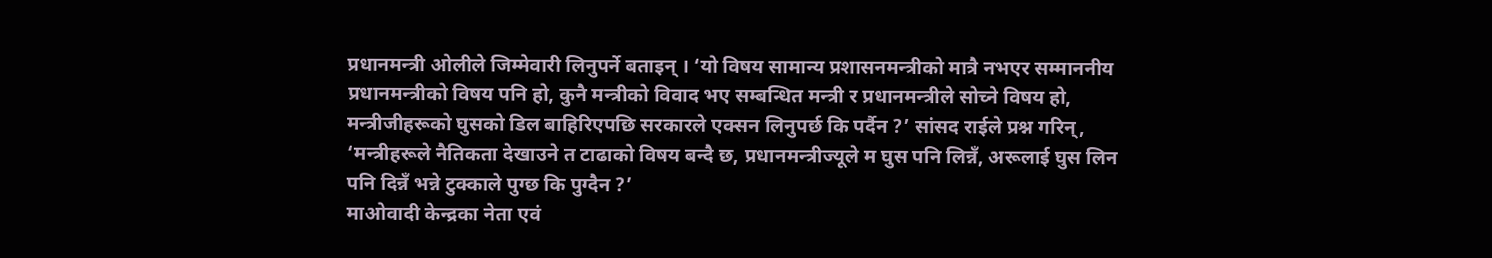प्रधानमन्त्री ओलीले जिम्मेवारी लिनुपर्ने बताइन् । ‘यो विषय सामान्य प्रशासनमन्त्रीको मात्रै नभएर सम्माननीय प्रधानमन्त्रीको विषय पनि हो, कुनै मन्त्रीको विवाद भए सम्बन्धित मन्त्री र प्रधानमन्त्रीले सोच्ने विषय हो, मन्त्रीजीहरूको घुसको डिल बाहिरिएपछि सरकारले एक्सन लिनुपर्छ कि पर्दैन ?’ सांसद राईले प्रश्न गरिन्, ‘मन्त्रीहरूले नैतिकता देखाउने त टाढाको विषय बन्दै छ, प्रधानमन्त्रीज्यूले म घुस पनि लिन्नँ, अरूलाई घुस लिन पनि दिन्नँ भन्ने टुक्काले पुग्छ कि पुग्दैन ?’
माओवादी केन्द्रका नेता एवं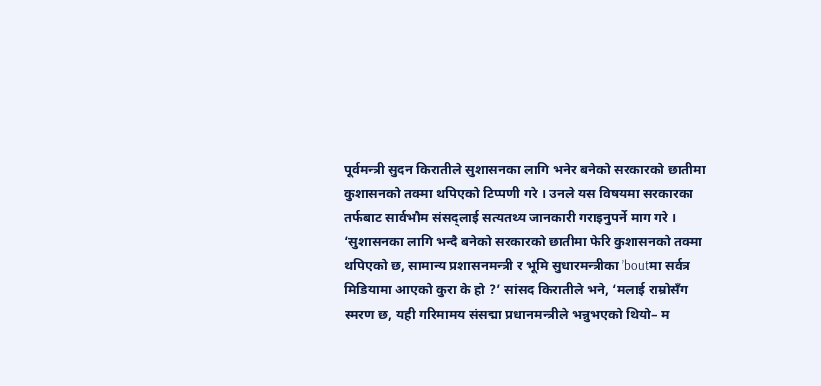पूर्वमन्त्री सुदन किरातीले सुशासनका लागि भनेर बनेको सरकारको छातीमा कुशासनको तक्मा थपिएको टिप्पणी गरे । उनले यस विषयमा सरकारका तर्फबाट सार्वभौम संसद्लाई सत्यतथ्य जानकारी गराइनुपर्ने माग गरे ।
‘सुशासनका लागि भन्दै बनेको सरकारको छातीमा फेरि कुशासनको तक्मा थपिएको छ, सामान्य प्रशासनमन्त्री र भूमि सुधारमन्त्रीका ’boutमा सर्वत्र मिडियामा आएको कुरा के हो ?’ सांसद किरातीले भने, ‘मलाई राम्रोसँग स्मरण छ, यही गरिमामय संसद्मा प्रधानमन्त्रीले भन्नुभएको थियो– म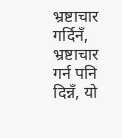भ्रष्टाचार गर्दिनँ, भ्रष्टाचार गर्न पनि दिन्नँ, यो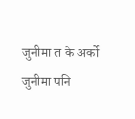जुनीमा त के अर्को जुनीमा पनि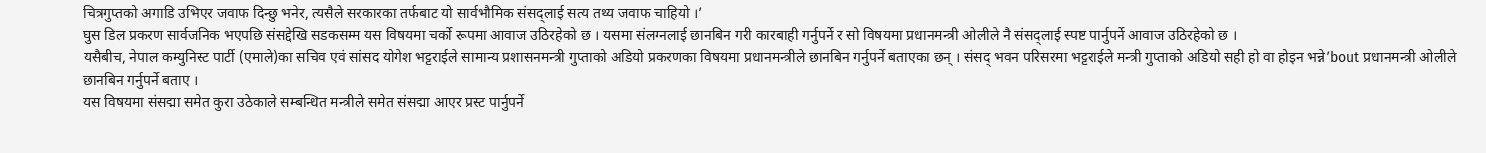चित्रगुप्तको अगाडि उभिएर जवाफ दिन्छु भनेर, त्यसैले सरकारका तर्फबाट यो सार्वभौमिक संसद्लाई सत्य तथ्य जवाफ चाहियो ।’
घुस डिल प्रकरण सार्वजनिक भएपछि संसद्देखि सडकसम्म यस विषयमा चर्को रूपमा आवाज उठिरहेको छ । यसमा संलग्नलाई छानबिन गरी कारबाही गर्नुपर्ने र सो विषयमा प्रधानमन्त्री ओलीले नै संसद्लाई स्पष्ट पार्नुपर्ने आवाज उठिरहेको छ ।
यसैबीच, नेपाल कम्युनिस्ट पार्टी (एमाले)का सचिव एवं सांसद योगेश भट्टराईले सामान्य प्रशासनमन्त्री गुप्ताको अडियो प्रकरणका विषयमा प्रधानमन्त्रीले छानबिन गर्नुपर्ने बताएका छन् । संसद् भवन परिसरमा भट्टराईले मन्त्री गुप्ताको अडियो सही हो वा होइन भन्ने’bout प्रधानमन्त्री ओलीले छानबिन गर्नुपर्ने बताए ।
यस विषयमा संसद्मा समेत कुरा उठेकाले सम्बन्धित मन्त्रीले समेत संसद्मा आएर प्रस्ट पार्नुपर्ने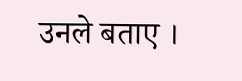उनले बताए ।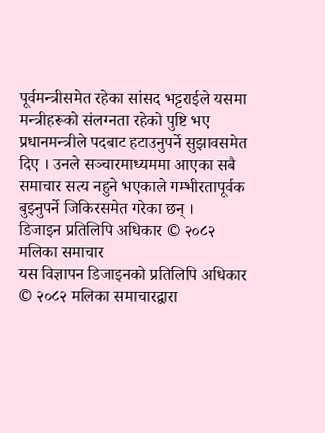पूर्वमन्त्रीसमेत रहेका सांसद भट्टराईले यसमा मन्त्रीहरूको संलग्नता रहेको पुष्टि भए प्रधानमन्त्रीले पदबाट हटाउनुपर्ने सुझावसमेत दिए । उनले सञ्चारमाध्यममा आएका सबै समाचार सत्य नहुने भएकाले गम्भीरतापूर्वक बुझ्नुपर्ने जिकिरसमेत गरेका छन् ।
डिजाइन प्रतिलिपि अधिकार © २०८२ मलिका समाचार
यस विज्ञापन डिजाइनको प्रतिलिपि अधिकार © २०८२ मलिका समाचारद्वारा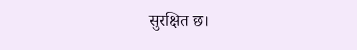सुरक्षित छ।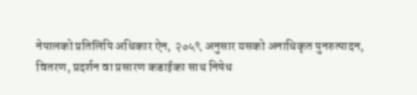नेपालको प्रतिलिपि अधिकार ऐन, २०५९ अनुसार यसको अनाधिकृत पुनरुत्पादन, वितरण, प्रदर्शन वा प्रसारण कडाईका साथ निषेध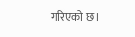गरिएको छ।